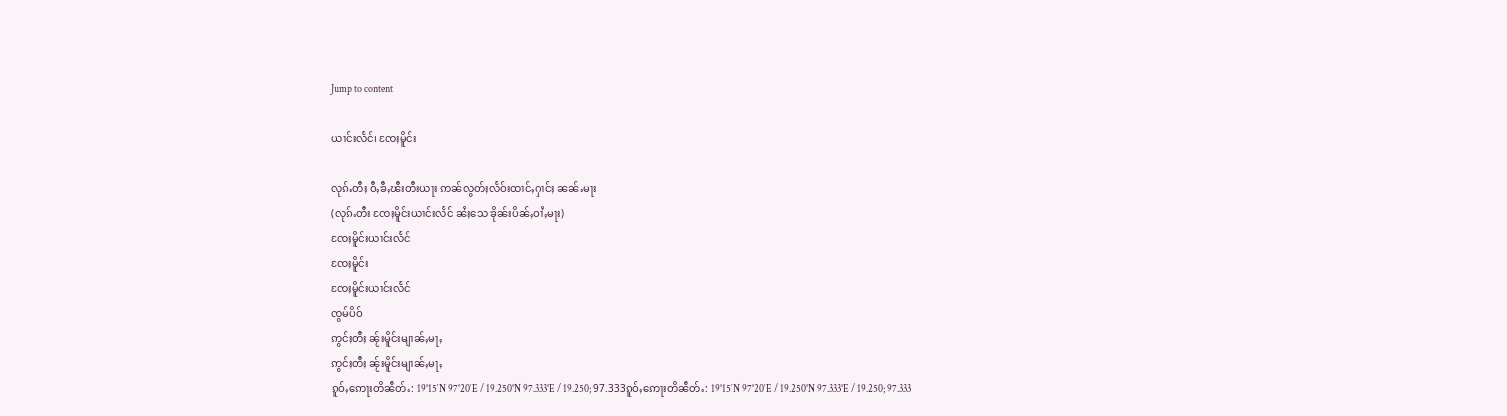Jump to content

ယၢင်းလႅင်၊ ၸႄႈမိူင်း

လုၵ်ႉတီႈ ဝီႇၶီႇၽီးတီးယႃး ဢၼ်လွတ်ႈလႅဝ်းထၢင်ႇႁၢင်ႈ ၼၼ်ႉမႃး
(လုၵ်ႉတီး ၸႄႈမိူင်းယၢင်းလႅင် ၼႆႈသေ ၶိုၼ်းပိၼ်ႇဝၢႆႇမႃး)
ၸႄႈမိူင်းယၢင်းလႅင်
ၸႄႈမိူင်း
ၸႄႈမိူင်းယၢင်းလႅင်
ၸွမ်ပိဝ်
ဢွင်ႈတီႈ ၼႂ်းမိူင်းမျၢၼ်ႇမႃႇ
ဢွင်ႈတီႈ ၼႂ်းမိူင်းမျၢၼ်ႇမႃႇ
ၵူဝ်ႇဢေႃးတိၼဵတ်ႉ: 19°15′N 97°20′E / 19.250°N 97.333°E / 19.250; 97.333ၵူဝ်ႇဢေႃးတိၼဵတ်ႉ: 19°15′N 97°20′E / 19.250°N 97.333°E / 19.250; 97.333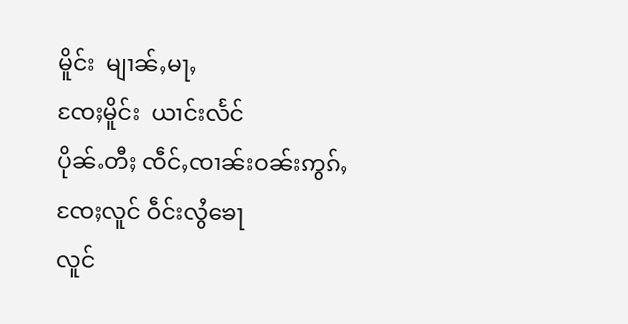မိူင်း  မျၢၼ်ႇမႃႇ
ၸႄႈမိူင်း  ယၢင်းလႅင်
ပိုၼ်ႉတီႈ ၸဵင်ႇၸၢၼ်းဝၼ်းဢွၵ်ႇ
ၸႄႈလူင် ဝဵင်းလွႆၶေႃ
လူင်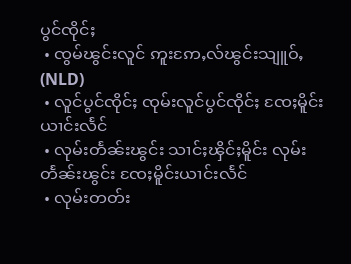ပွင်ၸိုင်ႈ
 • ၸွမ်ၽွင်းလူင် ဢူးဢႄႇလ်ၽွင်းသျူဝ်ႇ (NLD)
 • လူင်ပွင်ၸိုင်ႈ ၸုမ်းလူင်ပွင်ၸိုင်ႈ ၸႄႈမိူင်းယၢင်းလႅင်
 • လုမ်းတႅၼ်းၽွင်း သၢင်ႈၾိင်ႈမိူင်း လုမ်းတႅၼ်းၽွင်း ၸႄႈမိူင်းယၢင်းလႅင်
 • လုမ်းတတ်း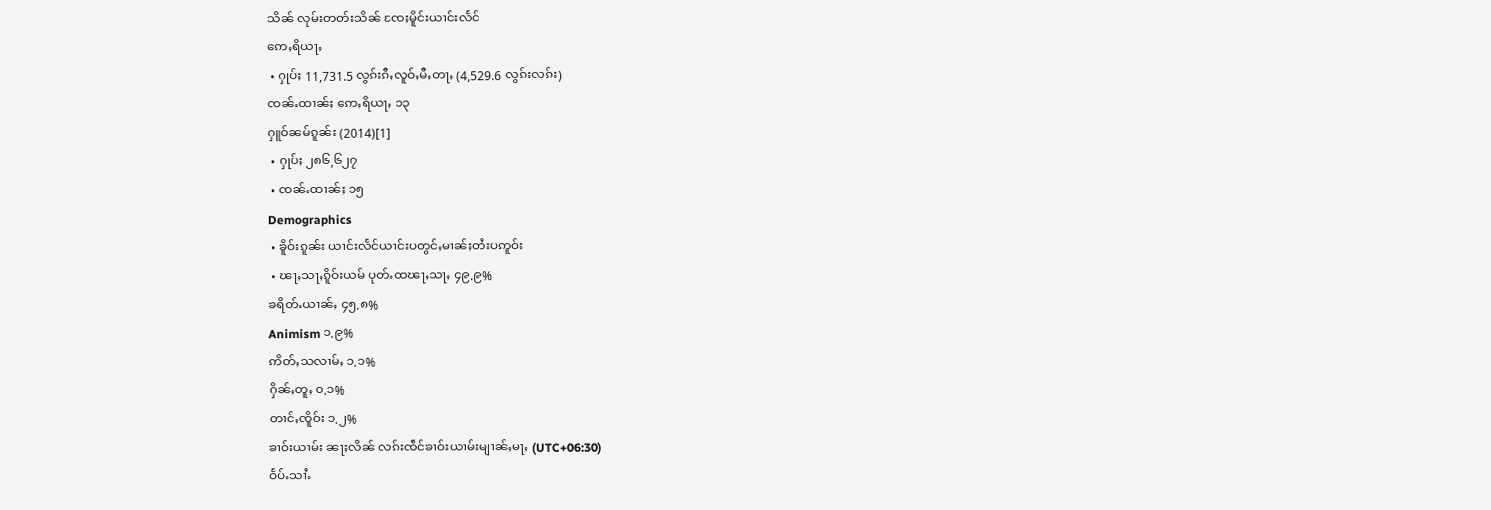သိၼ် လုမ်းတတ်းသိၼ် ၸႄႈမိူင်းယၢင်းလႅင်
ဢေႇရိယႃႇ
 • ႁုပ်ႈ 11,731.5 လွၵ်းၵီႇလူဝ်ႇမီႇတႃႇ (4,529.6 လွၵ်းလၵ်း)
ၸၼ်ႉထၢၼ်ႈ ဢေႇရိယႃႇ ၁၃
ႁူဝ်ၼမ်ၵူၼ်း (2014)[1]
 • ႁုပ်ႈ ၂၈၆,၆၂၇
 • ၸၼ်ႉထၢၼ်ႈ ၁၅
Demographics
 • ၶိူဝ်းၵူၼ်း ယၢင်းလႅင်ယၢင်းပတွင်ႇမၢၼ်ႈတႆးပဢူဝ်း
 • ၽႃႇသႃႇၵိူဝ်းယမ် ပုတ်ႉထၽႃႇသႃႇ ၄၉.၉%
ၶရိတ်ႉယၢၼ်ႇ ၄၅.၈%
Animism ၁.၉%
ဢိတ်ႇသလၢမ်ႇ ၁.၁%
ႁိၼ်ႇတူႇ ၀.၁%
တၢင်ႇၸိူဝ်း ၁.၂%
ၶၢဝ်းယၢမ်း ၼႃႈလိၼ် လၵ်းၸဵင်ၶၢဝ်းယၢမ်းမျၢၼ်ႇမႃႇ (UTC+06:30)
ဝႅပ်ႉသၢႆႉ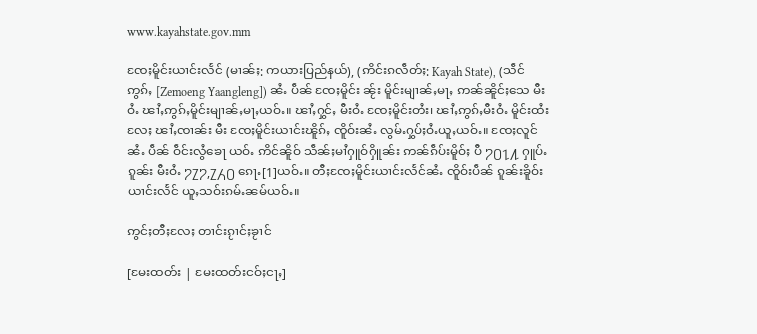www.kayahstate.gov.mm

ၸႄႈမိူင်းယၢင်းလႅင် (မၢၼ်ႈ: ကယားပြည်နယ်), (ဢိင်းၵလဵတ်ႈ: Kayah State), (သဵင်ဢွၵ်ႇ [Zemoeng Yaangleng]) ၼႆႉ ပဵၼ် ၸႄႈမိူင်း ၼႂ်း မိူင်းမျၢၼ်ႇမႃႇ ဢၼ်ၼိူင်ႈသေ မီးဝႆႉ ၽၢႆႇဢွၵ်ႇမိူင်းမျၢၼ်ႇမႃႇယဝ်ႉ။ ၽၢႆႇႁွင်ႇ မီးဝႆႉ ၸႄႈမိူင်းတႆး၊ ၽၢႆႇဢွၵ်ႇမီးဝႆႉ မိူင်းထႆး လႄႈ ၽၢႆႇၸၢၼ်း မီး ၸႄႈမိူင်းယၢင်းၽိူၵ်ႇ ၸိူဝ်းၼႆႉ လွမ်ႉႁွပ်ႈဝႆႉယူႇယဝ်ႉ။ ၸႄႈလူင်ၼႆႉ ပဵၼ် ဝဵင်းလွႆၶေႃ ယဝ်ႉ ဢိင်ၼိူဝ် သဵၼ်ႈမၢႆႁူဝ်ႁိူၼ်း ဢၼ်ၵဵပ်းမိူဝ်ႈ ပီ ႒႐႑႔ ႁူပ်ႉၵူၼ်း မီးဝႆႉ ႒႗႒,႗႓႐ ၵေႃႉ[1]ယဝ်ႉ။ တီႈၸႄႈမိူင်းယၢင်းလႅင်ၼႆႉ ၸိူဝ်းပဵၼ် ၵူၼ်းၶိူဝ်းယၢင်းလႅင် ယူႇသဝ်းၵမ်ႉၼမ်ယဝ်ႉ။

ဢွင်ႈတီႈလႄႈ တၢင်းၵႂၢင်ႈၶႂၢင်

[မႄးထတ်း | မႄးထတ်းငဝ်ႈငႃႇ]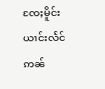ၸႄႈမိူင်းယၢင်းလႅင် ဢၼ်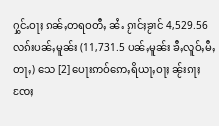ႁွင်ႉဝႃႈ ၵၼ်ႇတရဝတီႇ ၼႆႉ ၵႂၢင်ႈၶႂၢင် 4,529.56 လၵ်းပၼ်ႇမူၼ်း (11,731.5 ပၼ်ႇမူၼ်း ၶီႇလူဝ်ႇမီႇတႃႇ) သေ [2] ပေႃးဢဝ်ဢေႇရိယႃႇဝႃႈ ၼႂ်းၵႃႈ ၸႄႈ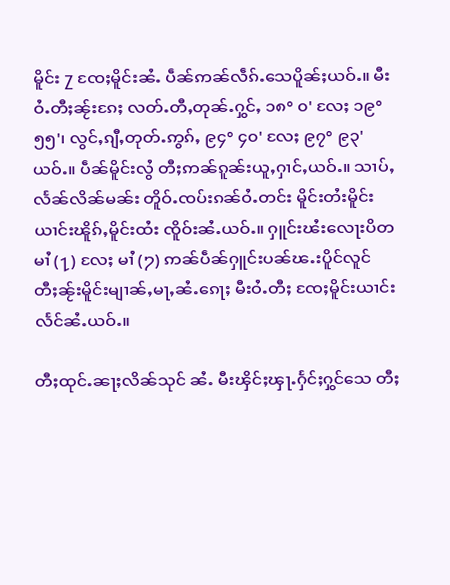မိူင်း ႗ ၸႄႈမိူင်းၼႆႉ ပဵၼ်ဢၼ်လဵၵ်ႉသေပိူၼ်ႈယဝ်ႉ။ မီးဝႆႉတီႈၼႂ်းၵႄႈ လတ်ႉတီႇတုၼ်ႉႁွင်ႇ ၁၈° ၀' လႄႈ ၁၉° ၅၅'၊ လွင်ႇၵျီႇတုတ်ႉဢွၵ်ႇ ၉၄° ၄၀' လႄႈ ၉၇° ၉၃' ယဝ်ႉ။ ပဵၼ်မိူင်းလွႆ တီႈဢၼ်ၵူၼ်းယူႇႁၢင်ႇယဝ်ႉ။ သၢပ်ႇလႅၼ်လိၼ်မၼ်း တိူဝ်ႉၸပ်းၵၼ်ဝႆႉတင်း မိူင်းတႆးမိူင်းယၢင်းၽိူၵ်ႇမိူင်းထႆး ၸိူဝ်းၼႆႉယဝ်ႉ။ ႁူင်းၽႆးလေႃးပိတ မၢႆ (႑) လႄႈ မၢႆ (႒) ဢၼ်ပဵၼ်ႁူင်းပၼ်ၽႉးပိူင်လူင် တီႈၼႂ်းမိူင်းမျၢၼ်ႇမႃႇၼႆႉၵေႃႈ မီးဝႆႉတီႈ ၸႄႈမိူင်းယၢင်းလႅင်ၼႆႉယဝ်ႉ။

တီႈထုင်ႉၼႃႈလိၼ်သုင် ၼႆႉ မီးၾိင်ႈၾႃႉႁႅင်ႈႁွင်သေ တီႈ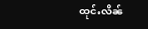ထုင်ႉလိၼ်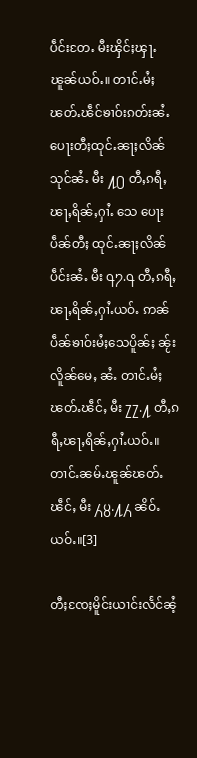ပဵင်းတႄႉ မီးၾိင်ႈၾႃႉၽူၼ်ယဝ်ႉ။ တၢင်ႉမႆႈၽတ်ႉၽဵင်ၶၢဝ်းၵတ်းၼႆႉ ပေႃးတီႈထုင်ႉၼႃႈလိၼ်သုင်ၼႆႉ မီး ႔႐ တီႇၵရီႇၽႃႇရိၼ်ႇႁၢႆႉ သေ ပေႃးပဵၼ်တီႈ ထုင်ႉၼႃႈလိၼ်ပဵင်းၼႆႉ မီး ႖႒.႖ တီႇၵရီႇၽႃႇရိၼ်ႇႁၢႆႉယဝ်ႉ ဢၼ်ပဵၼ်ၶၢဝ်းမႆႈသေပိူၼ်ႈ ၼႂ်းလိူၼ်မေႇ ၼႆႉ တၢင်ႉမႆႈၽတ်ႉၽဵင်ႇ မီး ႗႗.႔ တီႇၵရီႇၽႃႇရိၼ်ႇႁၢႆႉယဝ်ႉ။ တၢင်ႉၼမ်ႉၽူၼ်ၽတ်ႉၽဵင်ႇ မီး ႓႘.႔႓ ၼိဝ်ႉယဝ်ႉ။[3]

တီႈၸႄႈမိူင်းယၢင်းလႅင်ၼႆ့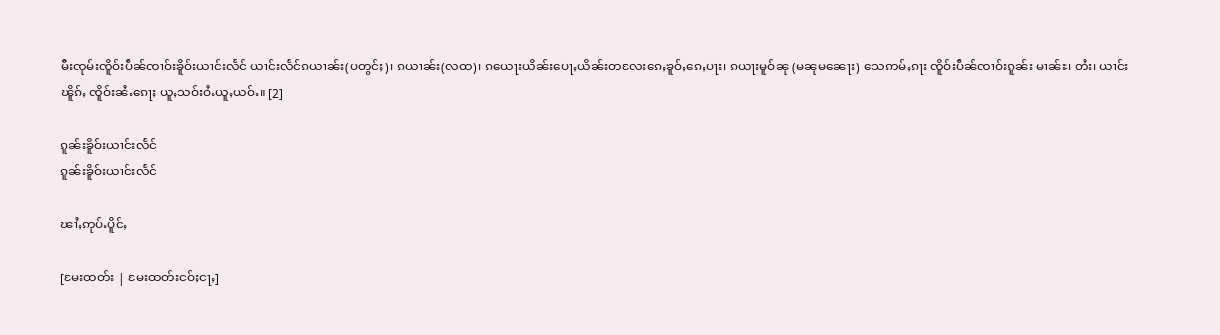မီးၸုမ်းၸိူဝ်းပဵၼ်ၸၢဝ်းၶိူဝ်းယၢင်းလႅင် ယၢင်းလႅင်ၵယၢၼ်း(ပတွင်ႈ)၊ ၵယၢၼ်း(လထ)၊ ၵယေႃးယိၼ်းပေႃႇယိၼ်းတလႄးၵေႇၶူဝ်ႇၵေႇပႃး၊ ၵယႃးမူဝ်ၼု (မၼုမၼေႃး) သေဢမ်ႇၵႃး ၸိူဝ်းပဵၼ်ၸၢဝ်းၵူၼ်း မၢၼ်ႊ၊ တႆး၊ ယၢင်းၽိူၵ်ႇ ၸိူဝ်းၼႆႉၵေႃႈ ယူႇသဝ်းဝႆႉယူႇယဝ်ႉ။ [2]

ၵူၼ်းၶိူဝ်းယၢင်းလႅင်
ၵူၼ်းၶိူဝ်းယၢင်းလႅင်

ၽၢႆႇဢုပ်ႉပိူင်ႇ

[မႄးထတ်း | မႄးထတ်းငဝ်ႈငႃႇ]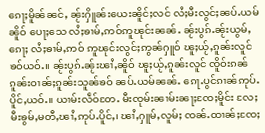ၵေႃႈမိူၼ်ၼင်ႇ ၼႂ်းႁိူၼ်းယေးၼိူင်ႈလင် လႆႈမီးလွင်ႈၼပ်ႉယမ်ၼိူဝ် ပေႃႈသေ လႆႈၶၢမ်ႇဢဝ်ဢူၽုင်းၼၼ်ႉ ၼႂ်းပွၵ်ႉၼႂ်းယွမ်ႇၵေႃႈ လႆႈၶၢမ်ႇဢဝ် ဢူၽုင်းလွင်ႈဢွၼ်ႁူဝ် ၽူႈယႂ်ႇၵူၼ်းလူင်ၶဝ်ယဝ်ႉ။ ၼႂ်းပွၵ်ႉၼႂ်းၽၢႆႇၼိူဝ် ၽူႈယႂ်ႇၵူၼ်းလူင် ၸိူဝ်းၵၼ်ၵူၼ်းဝၢၼ်ႈၵူၼ်းသူၼ်ၶဝ် ၼပ်ႉယမ်ၼၼ်ႉ ၵေႃႉပွင်ၵၢၼ်ဢုပ်ႉပိူင်ႇယဝ်ႉ။ ယၢမ်းလဵဝ်တႄႉ မီးၸုမ်းၼၢမ်းၼႃႈၸႄႈမိူင်း လႄႈ မီးၶွမ်ႇမတီႇၽၢႆႇဢုပ်ႉပိူင်ႇ၊ ၽၢႆႇႁူမ်ႇလူမ်ႈ ၸၼ်ႉထၢၼ်ႈၸႄႈ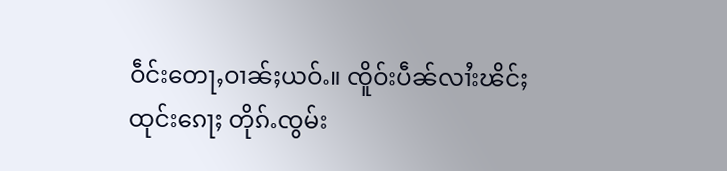ဝဵင်းတေႃႇဝၢၼ်ႈယဝ်ႉ။ ၸိူဝ်းပဵၼ်လၢႆးၽိင်ႈထုင်းၵေႃႈ တိုၵ်ႉၸွမ်း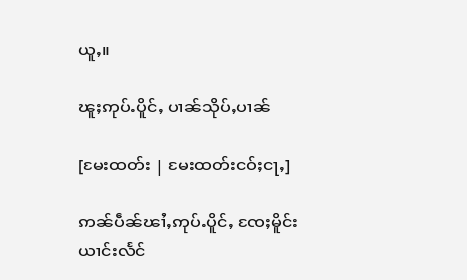ယူႇ။

ၽူႈဢုပ်ႉပိူင်ႇ ပၢၼ်သိုပ်ႇပၢၼ်

[မႄးထတ်း | မႄးထတ်းငဝ်ႈငႃႇ]

ဢၼ်ပဵၼ်ၽၢႆႇဢုပ်ႉပိူင်ႇ ၸႄႈမိူင်းယၢင်းလႅင်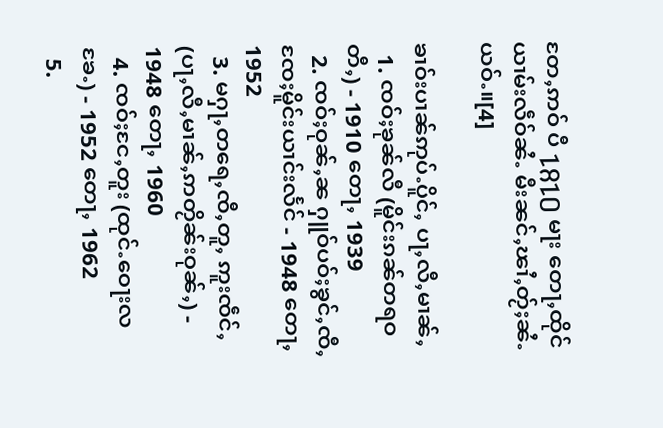တႄႇဢဝ် ပီ ႑႙႑႐ မႃး တေႃႇထိုင်ယၢမ်းလဵဝ်ၼႆႉ မီးၼင်ႇၽၢႆႇတႂ်ႈၼႆႉယဝ်ႉ။[4]

ၶၢဝ်းပၢၼ်ဢုပ်ႉပိူင်ႇ ပႃႇလီႇမၢၼ်ႇ
  1. ၸဝ်ႈၶုၼ်လီ (မိူင်းၵၼ်တရဝတီႇ) - 1910 တေႃႇ 1939
  2. ၸဝ်ႈဝုၼ်ႇၼ ႁူဝ်ပဝ်ႈၶွင်ႇၸီႇၸႄႈမိူင်းယၢင်းလႅင် - 1948 တေႃႇ 1952
  3. မႁႃႇတရေႇၸီႇတူႇ ဢူးၸဵင်ႇ (ပႃႇလီႇမၢၼ်ႇဢတႂိၼ်းဝုၼ်ႇ) - 1948 တေႃႇ 1960
  4. ၸဝ်ႈငႄႇတူး (ထုင်ႉဝေႃးလၶႄႉ) - 1952 တေႃႇ 1962
  5.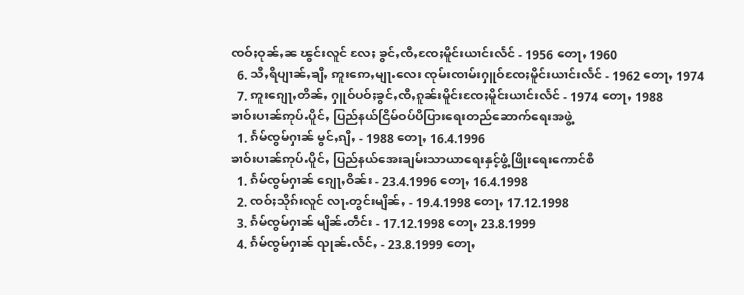ၸဝ်ႈဝုၼ်ႇၼ ၽွင်းလူင် လႄႈ ၶွင်ႇၸီႇၸႄႈမိူင်းယၢင်းလႅင် - 1956 တေႃႇ 1960
  6. သီႇရိပျၢၼ်ႇၶျီႇ ဢူးဢေႇမျႃႉလေး ၸုမ်းၸၢမ်းႁူဝ်ၸႄႈမိူင်းယၢင်းလႅင် - 1962 တေႃႇ 1974
  7. ဢူးၵျေႃႇတိၼ်ႇ ႁူဝ်ပဝ်ႈၶွင်ႇၸီႇၵူၼ်းမိူင်းၸႄႈမိူင်းယၢင်းလႅင် - 1974 တေႃႇ 1988
ၶၢဝ်းပၢၼ်ဢုပ်ႉပိူင်ႇ ပြည်နယ်ငြိမ်ဝပ်ပိပြားရေးတည်ဆောက်ရေးအဖွဲ့
  1. ၵႅမ်ၸွမ်ႁၢၼ် မွင်ႇၵျီႇ - 1988 တေႃႇ 16.4.1996
ၶၢဝ်းပၢၼ်ဢုပ်ႉပိူင်ႇ ပြည်နယ်အေးချမ်းသာယာရေးနှင့်ဖွံ့ဖြိုးရေးကောင်စီ
  1. ၵႅမ်ၸွမ်ႁၢၼ် ၵျေႃႇဝိၼ်း - 23.4.1996 တေႃႇ 16.4.1998
  2. ၸဝ်ႈသိုၵ်းလူင် လႃႉတွင်းမျိၼ်ႇ - 19.4.1998 တေႃႇ 17.12.1998
  3. ၵႅမ်ၸွမ်ႁၢၼ် မျိၼ်ႉတဵင်း - 17.12.1998 တေႃႇ 23.8.1999
  4. ၵႅမ်ၸွမ်ႁၢၼ် ၺုၼ်ႉလႅင်ႇ - 23.8.1999 တေႃႇ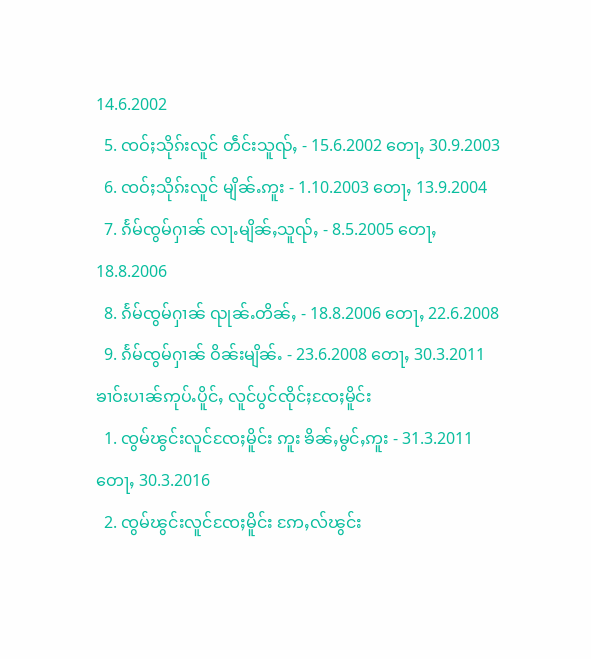14.6.2002
  5. ၸဝ်ႈသိုၵ်းလူင် တဵင်းသူၺ်ႇ - 15.6.2002 တေႃႇ 30.9.2003
  6. ၸဝ်ႈသိုၵ်းလူင် မျိၼ်ႉဢူး - 1.10.2003 တေႃႇ 13.9.2004
  7. ၵႅမ်ၸွမ်ႁၢၼ် လႃႉမျိၼ်ႇသူၺ်ႇ - 8.5.2005 တေႃႇ 18.8.2006
  8. ၵႅမ်ၸွမ်ႁၢၼ် ၺုၼ်ႉတိၼ်ႇ - 18.8.2006 တေႃႇ 22.6.2008
  9. ၵႅမ်ၸွမ်ႁၢၼ် ဝိၼ်းမျိၼ်ႉ - 23.6.2008 တေႃႇ 30.3.2011
ၶၢဝ်းပၢၼ်ဢုပ်ႉပိူင်ႇ လူင်ပွင်ၸိုင်ႈၸႄႈမိူင်း
  1. ၸွမ်ၽွင်းလူင်ၸႄႈမိူင်း ဢူး ၶိၼ်ႇမွင်ႇဢူး - 31.3.2011 တေႃႇ 30.3.2016
  2. ၸွမ်ၽွင်းလူင်ၸႄႈမိူင်း ဢႄႇလ်ၽွင်း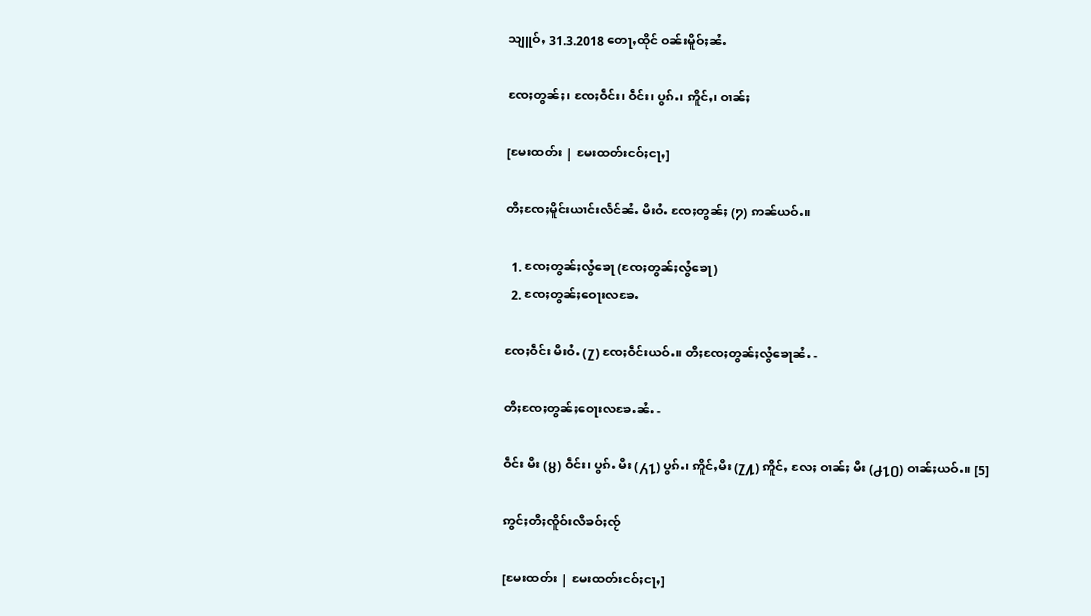သျူဝ်ႇ 31.3.2018 တေႃႇထိုင် ဝၼ်းမိူဝ်ႈၼႆႉ

ၸႄႈတွၼ်ႈ၊ ၸႄႈဝဵင်း၊ ဝဵင်း၊ ပွၵ်ႉ၊ ဢိူင်ႇ၊ ဝၢၼ်ႈ

[မႄးထတ်း | မႄးထတ်းငဝ်ႈငႃႇ]

တီႈၸႄႈမိူင်းယၢင်းလႅင်ၼႆႉ မီးဝႆႉ ၸႄႈတွၼ်ႈ (႒) ဢၼ်ယဝ်ႉ။

  1. ၸႄႈတွၼ်ႈလွႆၶေႃ (ၸႄႈတွၼ်ႈလွႆၶေႃ)
  2. ၸႄႈတွၼ်ႈဝေႃးလၶႄႉ

ၸႄႈဝဵင်း မီးဝႆႉ (႗) ၸႄႈဝဵင်းယဝ်ႉ။ တီႈၸႄႈတွၼ်ႈလွႆၶေႃၼႆႉ -

တီႈၸႄႈတွၼ်ႈဝေႃးလၶႄႉၼႆႉ -

ဝဵင်း မီး (႘) ဝဵင်း၊ ပွၵ်ႉ မီး (႓႑) ပွၵ်ႉ၊ ဢိူင်ႇမီး (႗႔) ဢိူင်ႇ လႄႈ ဝၢၼ်ႈ မီး (႕႑႐) ဝၢၼ်ႈယဝ်ႉ။ [5]

ဢွင်ႈတီႈၸိူဝ်းလီၶဝ်ႈၸႂ်

[မႄးထတ်း | မႄးထတ်းငဝ်ႈငႃႇ]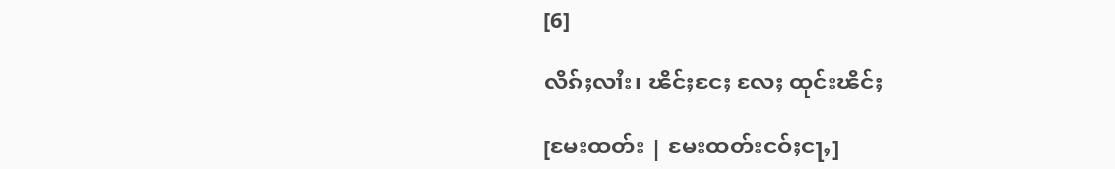[6]

လိၵ်ႈလၢႆး၊ ၽိင်ႈငႄႈ လႄႈ ထုင်းၽိင်ႈ

[မႄးထတ်း | မႄးထတ်းငဝ်ႈငႃႇ]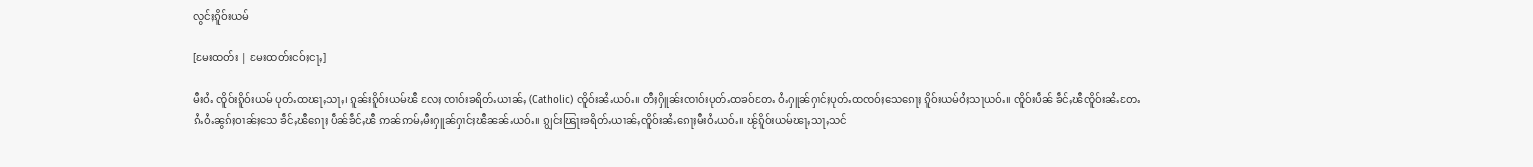လွင်ႈၵိူဝ်းယမ်

[မႄးထတ်း | မႄးထတ်းငဝ်ႈငႃႇ]

မီးဝႆႉ ၸိူဝ်းၵိူဝ်းယမ် ပုတ်ႉထၽႃႇသႃႇ၊ ၵူၼ်းၵိူဝ်းယမ်ၽီ လႄႈ ၸၢဝ်းၶရိတ်ႉယၢၼ်ႇ (Catholic) ၸိူဝ်းၼႆႉယဝ်ႉ။ တီႈႁိူၼ်းၸၢဝ်းပုတ်ႉထၶဝ်တႄႉ ဝႆႉႁူၼ်ႁၢင်ႈပုတ်ႉထၸဝ်ႈသေၵေႃႈ ၵိူဝ်းယမ်ဝႆႈသႃယဝ်ႉ။ ၸိူဝ်းပဵၼ် ၶဵင်ႇၽီၸိူဝ်းၼႆႉတႄႉ ၵႆႉဝႆႉၼွၵ်ႈဝၢၼ်ႈသေ ၶဵင်ႇၽီၵေႃႈ ပဵၼ်ၶဵင်ႇၽီ ဢၼ်ဢမ်ႇမီးႁူၼ်ႁၢင်ႈၽီၼၼ်ႉယဝ်ႉ။ ၵျွင်းၽြႃးၶရိတ်ႉယၢၼ်ႇၸိူဝ်းၼႆႉၵေႃႈမီးဝႆႉယဝ်ႉ။ ၽႂ်ၵိူဝ်းယမ်ၽႃႇသႃႇသင်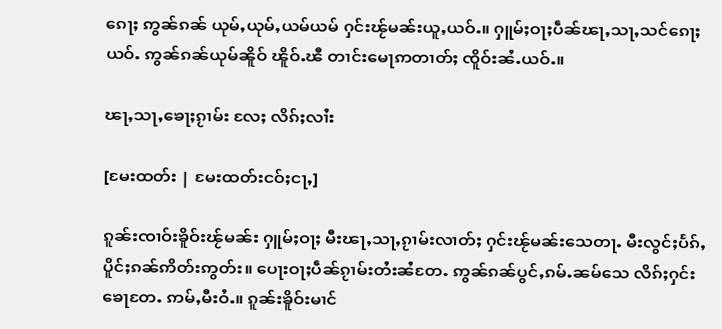ၵေႃႈ ဢွၼ်ၵၼ် ယုမ်ႇယုမ်ႇယမ်ယမ် ႁင်းၽႂ်မၼ်းယူႇယဝ်ႉ။ ႁူမ်ႈဝႃႈပဵၼ်ၽႃႇသႃႇသင်ၵေႃႈယဝ်ႉ ဢွၼ်ၵၼ်ယုမ်ၼိူဝ် ၽိူဝ်ႉၽီ တၢင်းမေႃဢတၢတ်ႈ ၸိူဝ်းၼႆႉယဝ်ႉ။

ၽႃႇသႃႇၶေႃႈၵႂၢမ်း လႄႈ လိၵ်ႈလၢႆး

[မႄးထတ်း | မႄးထတ်းငဝ်ႈငႃႇ]

ၵူၼ်းၸၢဝ်းၶိူဝ်းၽႂ်မၼ်း ႁူမ်ႈဝႃႈ မီးၽႃႇသႃႇၵႂၢမ်းလၢတ်ႈ ႁင်းၽႂ်မၼ်းသေတႃႉ မီးလွင်ႈပႅၵ်ႇပိူင်ႈၵၼ်ဢိတ်းဢွတ်း။ ပေႃးဝႃႈပဵၼ်ၵႂၢမ်းတႆးၼႆတႄႉ ဢွၼ်ၵၼ်ပွင်ႇၵမ်ႉၼမ်သေ လိၵ်ႈႁင်းၶေႃတႄႉ ဢမ်ႇမီးဝႆႉ။ ၵူၼ်းၶိူဝ်းမၢင်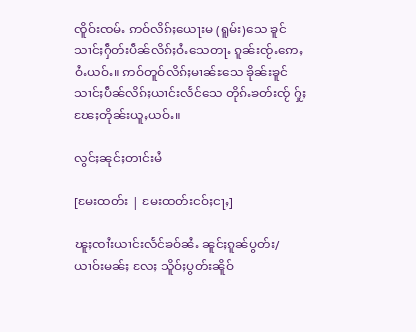ၸိူဝ်းၸမ်ႉ ဢဝ်လိၵ်ႈယေႃးမ (ရူမ်း)သေ ၶူင်သၢင်ႈႁဵတ်းပဵၼ်လိၵ်ႈဝႆႉသေတႃႉ ၵူၼ်းၸႂ်ႉဢေႇဝႆႉယဝ်ႉ။ ဢဝ်တူဝ်လိၵ်ႈမၢၼ်ႊသေ ၶိုၼ်းၶူင်သၢင်ႈပဵၼ်လိၵ်ႈယၢင်းလႅင်သေ တိုၵ်ႉၶတ်းၸႂ် ႁႂ်ႈၽႄႈတိုၼ်းယူႇယဝ်ႉ။

လွင်ႈၼုင်ႈတၢင်းမႆ

[မႄးထတ်း | မႄးထတ်းငဝ်ႈငႃႇ]

ၽူႈၸၢႆးယၢင်းလႅင်ၶဝ်ၼႆႉ ၼူင်ႈၵူၼ်ပွတ်း/ယၢဝ်းမၼ်ႈ လႄႈ သိူဝ်ႈပွတ်းၼိူဝ်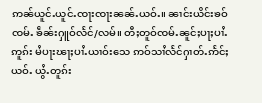ဢၼ်ယူင်ႉယူင်ႉၸႃးၸႃးၼၼ်ႉယဝ်ႉ။ ၼၢင်းယိင်းၶဝ်ၸမ်ႉ ၶဵၼ်းႁူဝ်လႅင်/လမ်။ တီႈတူဝ်ၸမ်ႉၼူင်ႈပႃႈပၢႆႉဢူၵ်း မႆပႃးၽႃႈပၢႆႉယၢဝ်းသေ ဢဝ်သၢႆလႅင်ႁၢတ်ႉဢႅင်ႈယဝ်ႉ ယွႆႉတူၵ်း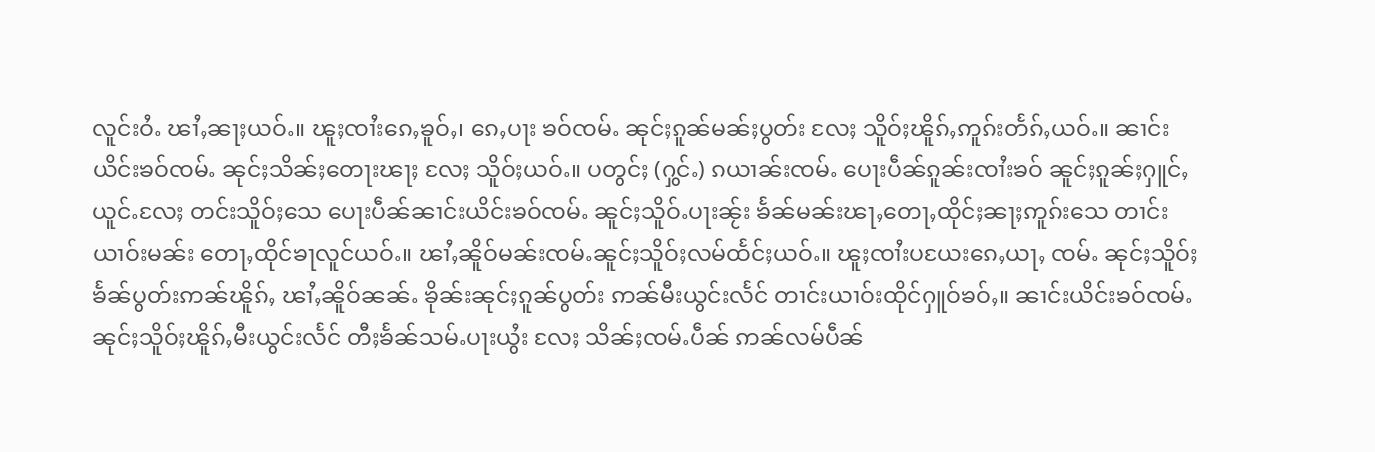လူင်းဝႆႉ ၽၢႆႇၼႃႈယဝ်ႉ။ ၽူႈၸၢႆးၵေႇၶူဝ်ႇ၊ ၵေႇပႃး ၶဝ်ၸမ်ႉ ၼုင်ႈၵူၼ်မၼ်ႈပွတ်း လႄႈ သိူဝ်ႈၽိူၵ်ႇဢူၵ်းတႅၵ်ႇယဝ်ႉ။ ၼၢင်းယိင်းၶဝ်ၸမ်ႉ ၼုင်ႈသိၼ်ႈတေႃးၽႃႈ လႄႈ သိူဝ်ႈယဝ်ႉ။ ပတွင်ႈ (ႁွင်ႉ) ၵယၢၼ်းၸမ်ႉ ပေႃးပဵၼ်ၵူၼ်းၸၢႆးၶဝ် ၼူင်ႈၵူၼ်ႈႁူင်ႇယူင်ႉလႄႈ တင်းသိူဝ်ႈသေ ပေႃးပဵၼ်ၼၢင်းယိင်းၶဝ်ၸမ်ႉ ၼူင်ႈသိူဝ်ႉပႃးၼႂ်း ၶႅၼ်မၼ်းၽႃႇတေႃႇထိုင်ႈၼႃႈဢူၵ်းသေ တၢင်းယၢဝ်းမၼ်း တေႃႇထိုင်ၶႃလူင်ယဝ်ႉ။ ၽၢႆႇၼိူဝ်မၼ်းၸမ်ႉၼူင်ႈသိူဝ်ႈလမ်ထႅင်ႈယဝ်ႉ။ ၽူႈၸၢႆးပယႄးၵေႇယႃႇ ၸမ်ႉ ၼုင်ႈသိူဝ်ႈၶႅၼ်ပွတ်းဢၼ်ၽိူၵ်ႇ ၽၢႆႇၼိူဝ်ၼၼ်ႉ ၶိုၼ်းၼုင်ႈၵူၼ်ပွတ်း ဢၼ်မီးယွင်းလႅင် တၢင်းယၢဝ်းထိုင်ႁူဝ်ၶဝ်ႇ။ ၼၢင်းယိင်းၶဝ်ၸမ်ႉ ၼုင်ႈသိူဝ်ႈၽိူၵ်ႇမီးယွင်းလႅင် တီႈၶႅၼ်သမ်ႉပႃးယွႆး လႄႈ သိၼ်ႈၸမ်ႉပဵၼ် ဢၼ်လမ်ပဵၼ်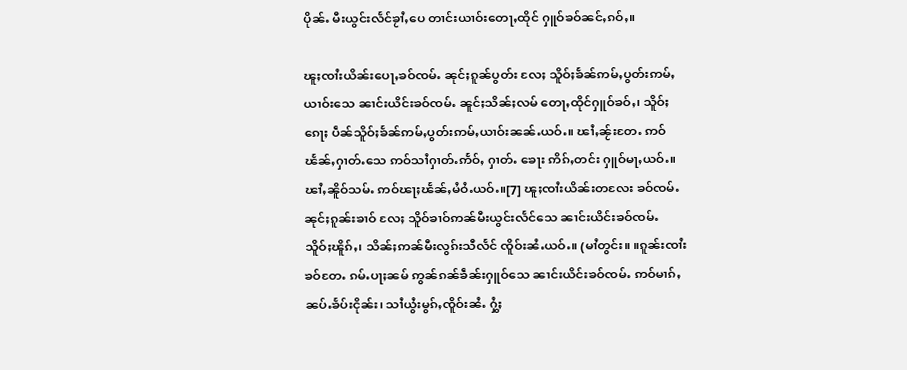ပိုၼ်ႉ မီးယွင်းလႅင်ၶႂၢႆႇပေ တၢင်းယၢဝ်းတေႃႇထိုင် ႁူဝ်ၶဝ်ၼင်ႇၵဝ်ႇ။

ၽူႈၸၢႆးယိၼ်းပေႃႇၶဝ်ၸမ်ႉ ၼုင်ႈၵူၼ်ပွတ်း လႄႈ သိူဝ်ႈၶႅၼ်ဢမ်ႇပွတ်းဢမ်ႇယၢဝ်းသေ ၼၢင်းယိင်းၶဝ်ၸမ်ႉ ၼူင်ႈသိၼ်ႈလမ် တေႃႇထိုင်ႁူဝ်ၶဝ်ႇ၊ သိူဝ်ႈၵေႃႈ ပဵၼ်သိူဝ်ႈၶႅၼ်ဢမ်ႇပွတ်းဢမ်ႇယၢဝ်းၼၼ်ႉယဝ်ႉ။ ၽၢႆႇၼႂ်းတႄႉ ဢဝ်ၽႅၼ်ႇႁၢတ်ႉသေ ဢဝ်သၢႆႁၢတ်ႉဢႅဝ်ႇ ႁၢတ်ႉ ၶေႃး ဢိၵ်ႇတင်း ႁူဝ်မႃႇယဝ်ႉ။ ၽၢႆႇၼိူဝ်သမ်ႉ ဢဝ်ၽႃႈၽႅၼ်ႇမႆဝႆႉယဝ်ႉ။[7] ၽူႈၸၢႆးယိၼ်းတလႄး ၶဝ်ၸမ်ႉ ၼုင်ႈၵူၼ်းၶၢဝ် လႄႈ သိူဝ်ၶၢဝ်ဢၼ်မီးယွင်းလႅင်သေ ၼၢင်းယိင်းၶဝ်ၸမ်ႉ သိူဝ်ႈၽိူၵ်ႇ၊ သိၼ်ႈဢၼ်မီးလွၵ်းသီလႅင် ၸိူဝ်းၼႆႉယဝ်ႉ။ (မၢႆတွင်း။ ။ၵူၼ်းၸၢႆးၶဝ်တႄႉ ၵမ်ႉပႃႈၼမ် ဢွၼ်ၵၼ်ၶဵၼ်းႁူဝ်သေ ၼၢင်းယိင်းၶဝ်ၸမ်ႉ ဢဝ်မၢၵ်ႇၼပ်ႉၶႅပ်းငိုၼ်း၊ သၢႆယွႆးမွၵ်ႇၸိူဝ်းၼႆႉ ႁွႆႈ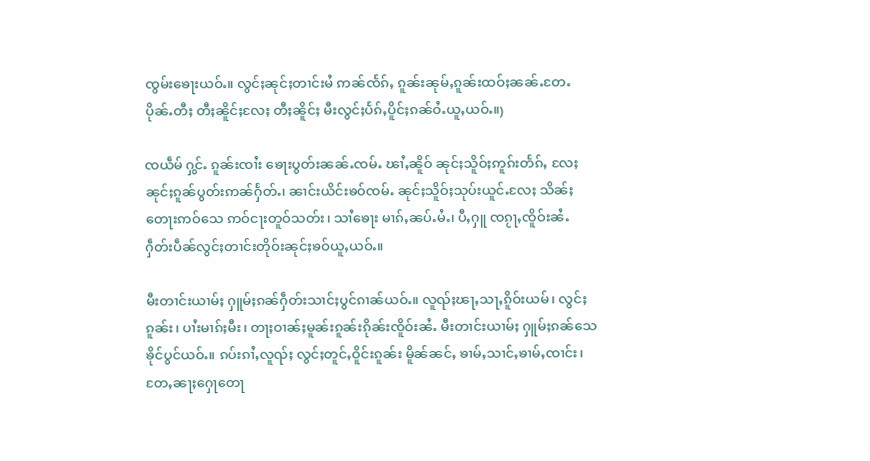ၸွမ်းၶေႃးယဝ်ႉ။ လွင်ႈၼုင်ႈတၢင်းမႆ ဢၼ်ၸႅၵ်ႇ ၵူၼ်းၼုမ်ႇၵူၼ်းထဝ်ႈၼၼ်ႉတႄႉ ပိုၼ်ႉတီႈ တီႈၼိူင်ႈလႄႈ တီႈၼိူင်ႈ မီးလွင်ႈပႅၵ်ႇပိူင်ႈၵၼ်ဝႆႉယူႇယဝ်ႉ။)

ၸယဵမ် ႁွင်ႉ ၵူၼ်းၸၢႆး ၶေႃးပွတ်းၼၼ်ႉၸမ်ႉ ၽၢႆႇၼိူဝ် ၼုင်ႈသိူဝ်ႈဢူၵ်းတႅၵ်ႇ လႄႈ ၼုင်ႈၵူၼ်ပွတ်းဢၼ်ႁႅတ်ႉ၊ ၼၢင်းယိင်းၶဝ်ၸမ်ႉ ၼုင်ႈသိူဝ်ႈသုပ်းယူင်ႉလႄႈ သိၼ်ႈတေႃးဢဝ်သေ ဢဝ်ငႃးတူဝ်သတ်း၊ သၢႆၶေႃး မၢၵ်ႇၼပ်ႉမႆႉ၊ ပီႇႁူ ၸၵႂႃႇၸိူဝ်းၼႆႉ ႁဵတ်းပဵၼ်လွင်ႈတၢင်းတိုဝ်းၼုင်ႈၶဝ်ယူႇယဝ်ႉ။

မီးတၢင်းယၢမ်ႈ ႁူမ်ႈၵၼ်ႁဵတ်းသၢင်ႈပွင်ၵၢၼ်ယဝ်ႉ။ လူၺ်ႈၽႃႇသႃႇၵိူဝ်းယမ်၊ လွင်ႈၵူၼ်း၊ ပၢႆးမၢၵ်ႈမီး၊ တႃႈဝၢၼ်ႈမူၼ်းၵူၼ်းၵိုၼ်းၸိူဝ်းၼႆႉ မီးတၢင်းယၢမ်ႈ ႁူမ်ႈၵၼ်သေ ၶိုင်ပွင်ယဝ်ႉ။ ၵပ်းၵၢႆႇလူၺ်ႈ လွင်ႈတူင်ႇဝိူင်းၵူၼ်း မိူၼ်ၼင်ႇ ၶၢမ်ႇသၢင်ႇၶၢမ်ႇၸၢင်း၊ တႄႇၼႃႈႁေႃတေႃ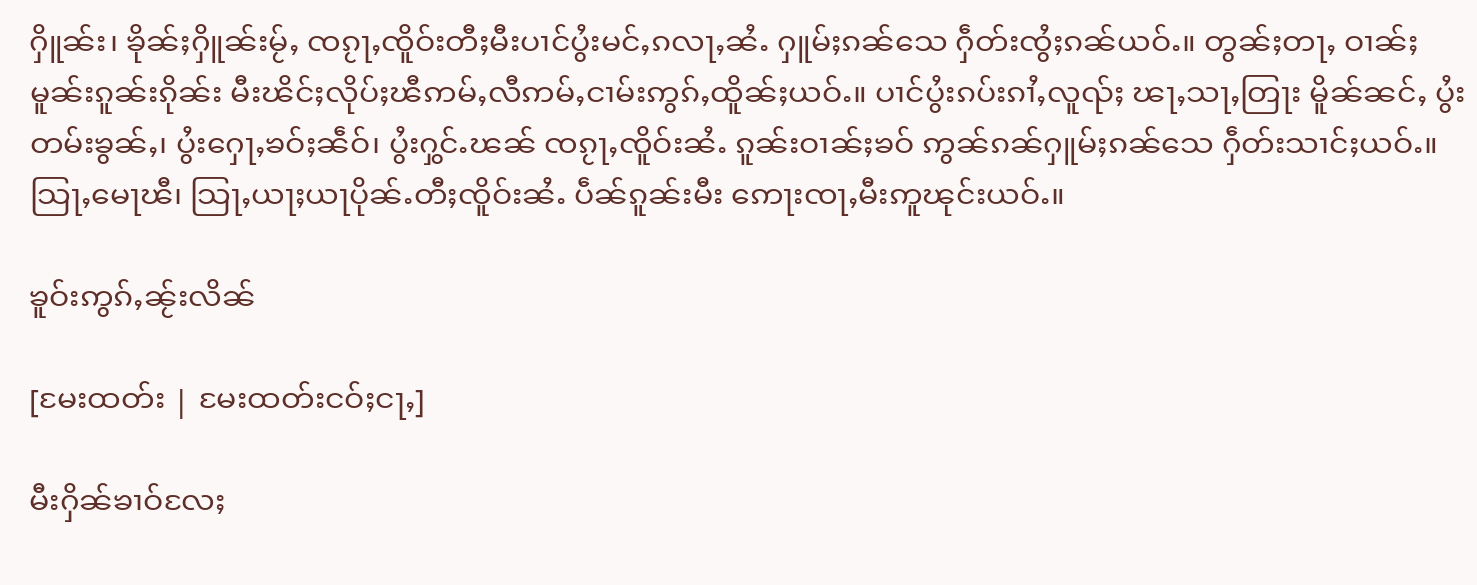ႁိူၼ်း၊ ၶိုၼ်ႈႁိူၼ်းမႂ်ႇ ၸၵႂႃႇၸိူဝ်းတီႈမီးပၢင်ပွႆးမင်ႇၵလႃႇၼႆႉ ႁူမ်ႈၵၼ်သေ ႁဵတ်းၸွႆႈၵၼ်ယဝ်ႉ။ တွၼ်ႈတႃႇ ဝၢၼ်ႈမူၼ်းၵူၼ်းၵိုၼ်း မီးၽိင်ႈလိုပ်ႈၽီဢမ်ႇလီဢမ်ႇငၢမ်းဢွၵ်ႇထိူၼ်ႈယဝ်ႉ။ ပၢင်ပွႆးၵပ်းၵၢႆႇလူၺ်ႈ ၽႃႇသႃႇတြႃး မိူၼ်ၼင်ႇ ပွႆးတမ်းၶွၼ်ႇ၊ ပွႆးႁေႃႇၶဝ်ႈၼဵဝ်၊ ပွႆးႁွင်ႉၽၼ် ၸၵႂႃႇၸိူဝ်းၼႆႉ ၵူၼ်းဝၢၼ်ႈၶဝ် ဢွၼ်ၵၼ်ႁူမ်ႈၵၼ်သေ ႁဵတ်းသၢင်ႈယဝ်ႉ။ သြႃႇမေႃၽီ၊ သြႃႇယႃႈယႃပိုၼ်ႉတီႈၸိူဝ်းၼႆႉ ပဵၼ်ၵူၼ်းမီး ဢေႃးၸႃႇမီးဢူၽုင်းယဝ်ႉ။

ၶူဝ်းဢွၵ်ႇၼႂ်းလိၼ်

[မႄးထတ်း | မႄးထတ်းငဝ်ႈငႃႇ]

မီးႁိၼ်ၶၢဝ်လႄႈ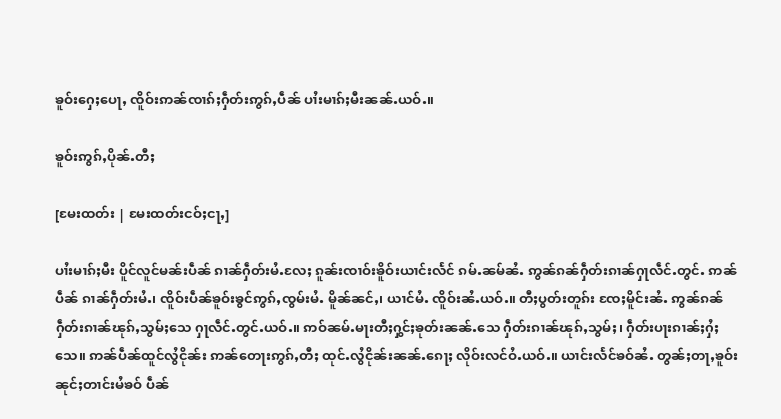ၶူဝ်းႁေႈပေႃႇ ၸိူဝ်းဢၼ်ၸၢၵ်ႈႁဵတ်းဢွၵ်ႇပဵၼ် ပၢႆးမၢၵ်ႈမီးၼၼ်ႉယဝ်ႉ။

ၶူဝ်းဢွၵ်ႇပိုၼ်ႉတီႈ

[မႄးထတ်း | မႄးထတ်းငဝ်ႈငႃႇ]

ပၢႆးမၢၵ်ႈမီး ပိူင်လူင်မၼ်းပဵၼ် ၵၢၼ်ႁဵတ်းမႆႉလႄႈ ၵူၼ်းၸၢဝ်းၶိူဝ်းယၢင်းလႅင် ၵမ်ႉၼမ်ၼႆႉ ဢွၼ်ၵၼ်ႁဵတ်းၵၢၼ်ႁႃလဵင်ႉတွင်ႉ ဢၼ်ပဵၼ် ၵၢၼ်ႁဵတ်းမႆႉ၊ ၸိူဝ်းပဵၼ်ၶူဝ်းၶွင်ဢွၵ်ႇၸွမ်းမႆႉ မိူၼ်ၼင်ႇ၊ ယၢင်မႆႉ ၸိူဝ်းၼႆႉယဝ်ႉ။ တီႈပွတ်းတူၵ်း ၸႄႈမိူင်းၼႆႉ ဢွၼ်ၵၼ်ႁဵတ်းၵၢၼ်ၽုၵ်ႇသွမ်ႈသေ ႁႃလဵင်ႉတွင်ႉယဝ်ႉ။ ဢဝ်ၼမ်ႉမႃးတီႈႁွင်ႈၶုတ်းၼၼ်ႉသေ ႁဵတ်းၵၢၼ်ၽုၵ်ႇသွမ်ႈ၊ ႁဵတ်းပႃးၵၢၼ်ႈႁႆႈသေ။ ဢၼ်ပဵၼ်ထူင်လွႆငိုၼ်း ဢၼ်တေႃးဢွၵ်ႇတီႈ ထုင်ႉလွႆငိုၼ်းၼၼ်ႉၵေႃႈ လိုဝ်းလင်ဝႆႉယဝ်ႉ။ ယၢင်းလႅင်ၶဝ်ၼႆႉ တွၼ်ႈတႃႇၶူဝ်းၼုင်ႈတၢင်းမႆၶဝ် ပဵၼ်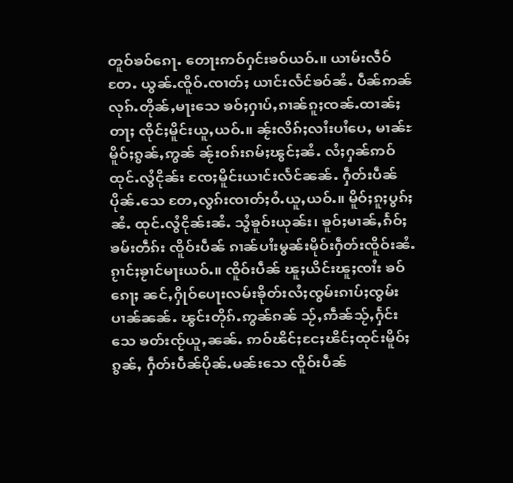တူဝ်ၶဝ်ၵေႃႉ တေႃးဢဝ်ႁင်းၶဝ်ယဝ်ႉ။ ယၢမ်းလဵဝ်တႄႉ ယွၼ်ႉၸိူဝ်ႉၸၢတ်ႈ ယၢင်းလႅင်ၶဝ်ၼႆႉ ပဵၼ်ဢၼ်လုၵ်ႉတိုၼ်ႇမႃးသေ ၶဝ်ႈႁၢပ်ႇၵၢၼ်ၵူႈၸၼ်ႉထၢၼ်ႈတႃႈ ၸိုင်ႈမိူင်းယူႇယဝ်ႉ။ ၼႂ်းလိၵ်ႈလၢႆးပၢႆပေႇ မၢၼ်ႊမိူဝ်ႈၵွၼ်ႇဢွၼ် ၼႂ်းဝၵ်းၵမ်ႈၽွင်ႈၼႆႉ လႆႈႁၼ်ဢဝ် ထုင်ႉလွႆငိုၼ်း ၸႄႈမိူင်းယၢင်းလႅင်ၼၼ်ႉ ႁဵတ်းပဵၼ်ပိုၼ်ႉသေ တႄႇလွၵ်းၸၢတ်ႈဝႆႉယူႇယဝ်ႉ။ မိူဝ်ႈၵူႈပွၵ်ႈၼႆႉ ထုင်ႉလွႆငိုၼ်းၼႆႉ သွႆၶူဝ်းယုၼ်း၊ ၶူဝ်ႈမၢၼ်ႇၵႅဝ်ႈၶမ်းတဵၵ်း ၸိူဝ်းပဵၼ် ၵၢၼ်ပၢႆးမွၼ်းမိုဝ်းႁဵတ်းၸိူဝ်းၼႆႉ ၵႂၢင်ႈၶႂၢင်မႃးယဝ်ႉ။ ၸိူဝ်းပဵၼ် ၽူႈယိင်းၽူႈၸၢႆး ၶဝ်ၵေႃႈ ၼင်ႇႁိုဝ်ပေႃးလမ်းၶိုတ်းလႆႈၸွမ်းၵၢပ်ႈၸွမ်းပၢၼ်ၼၼ်ႉ ၽွင်းတိုၵ်ႉဢွၼ်ၵၼ် သႂ်ႇဢဵၼ်သႂ်ႇႁႅင်းသေ ၶတ်းၸႂ်ယူႇၼၼ်ႉ ဢဝ်ၽိင်ႈငႄႈၽိင်ႈထုင်းမိူဝ်ႈၵွၼ်ႇ ႁဵတ်းပဵၼ်ပိုၼ်ႉမၼ်းသေ ၸိူဝ်းပဵၼ်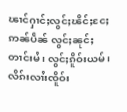ၽၢင်ႁၢင်ႈလွင်ႈၽိင်ႈငႄႈ ဢၼ်ပဵၼ် လွင်ႈၼုင်ႈတၢင်းမႆ၊ လွင်ႈၵိူဝ်းယမ်၊ လိၵ်းလၢႆးၸိူဝ်း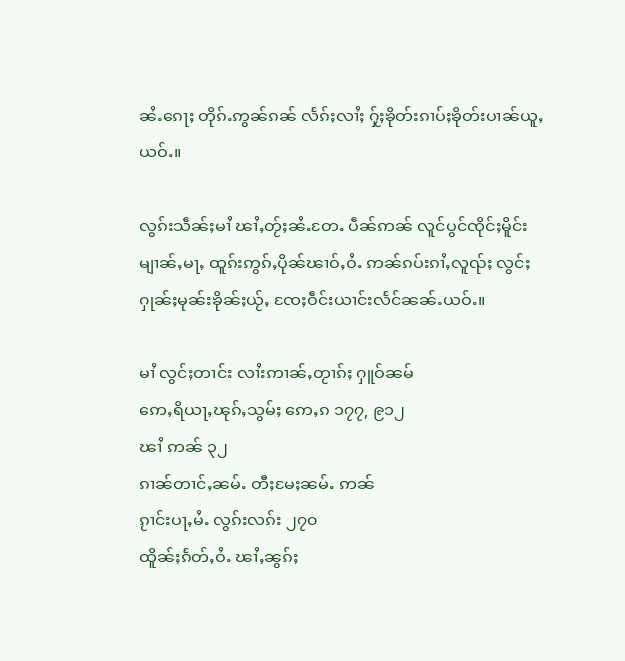ၼႆႉၵေႃႈ တိုၵ်ႉဢွၼ်ၵၼ် လႅၵ်ႈလၢႆႈ ႁႂ်ႈၶိုတ်းၵၢပ်ႈၶိုတ်းပၢၼ်ယူႇယဝ်ႉ။

လွၵ်းသဵၼ်ႈမၢႆ ၽၢႆႇတႂ်ႈၼႆႉတႄႉ ပဵၼ်ဢၼ် လူင်ပွင်ၸိုင်ႈမိူင်းမျၢၼ်ႇမႃႇ ထူၵ်းဢွၵ်ႇပိုၼ်ၽၢဝ်ႇဝႆႉ ဢၼ်ၵပ်းၵၢႆႇလူၺ်ႈ လွင်ႈႁုၼ်ႈမုၼ်းၶိုၼ်ႈယႂ်ႇ ၸႄႈဝဵင်းယၢင်းလႅင်ၼၼ်ႉယဝ်ႉ။

မၢႆ လွင်ႈတၢင်း လၢႆးဢၢၼ်ႇတႂၢၵ်ႈ ႁူဝ်ၼမ်
ဢေႇရိယႃႇၽုၵ်ႇသွမ်ႈ ဢေႇၵ ၁၇၇, ၉၁၂
ၽၢႆ ဢၼ် ၃၂
ၵၢၼ်တၢင်ႇၼမ်ႉ တီႈမႄႈၼမ်ႉ ဢၼ်
ၵႂၢင်းပႃႇမႆႉ လွၵ်းလၵ်း ၂၇၀
ထိူၼ်ႈၵႅတ်ႇဝႆႉ ၽၢႆႇၼွၵ်ႈ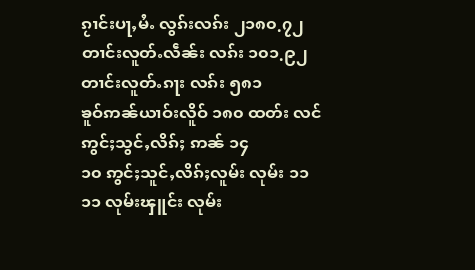ၵႂၢင်းပႃႇမႆႉ လွၵ်းလၵ်း ၂၁၈၀.၇၂
တၢင်းလူတ်ႉလဵၼ်း လၵ်း ၁၀၁.၉၂
တၢင်းလူတ်ႉၵႃး လၵ်း ၅၈၁
ၶူဝ်ဢၼ်ယၢဝ်းလိူဝ် ၁၈၀ ထတ်း လင်
ဢွင်ႈသွင်ႇလိၵ်ႈ ဢၼ် ၁၄
၁၀ ဢွင်ႈသူင်ႇလိၵ်ႈလူမ်း လုမ်း ၁၁
၁၁ လုမ်းၾူင်း လုမ်း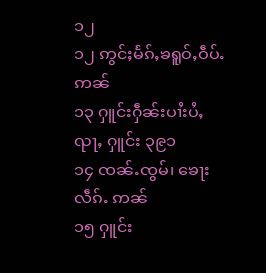၁၂
၁၂ ဢွင်ႈမႅၵ်ႇၶရူဝ်ႇဝဵပ်ႉ ဢၼ်
၁၃ ႁူင်းႁဵၼ်းပၢႆးပႆႇၺႃႇ ႁူင်း ၃၉၁
၁၄ ၸၼ်ႉၸွမ်၊ ၶေႃးလဵၵ်ႉ ဢၼ်
၁၅ ႁူင်း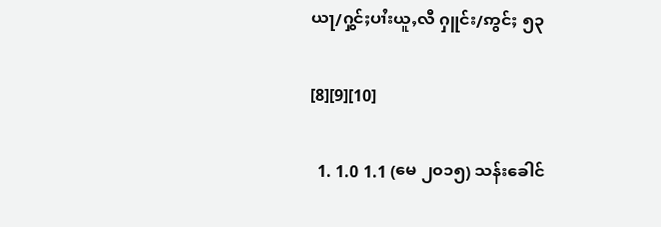ယႃ/ႁွင်ႈပၢႆးယူႇလီ ႁူင်း/ဢွင်ႈ ၅၃

[8][9][10]

  1. 1.0 1.1 (မေ ၂၀၁၅) သန်းခေါင်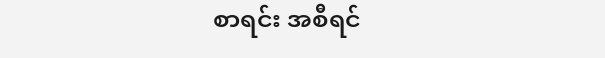စာရင်း အစီရင်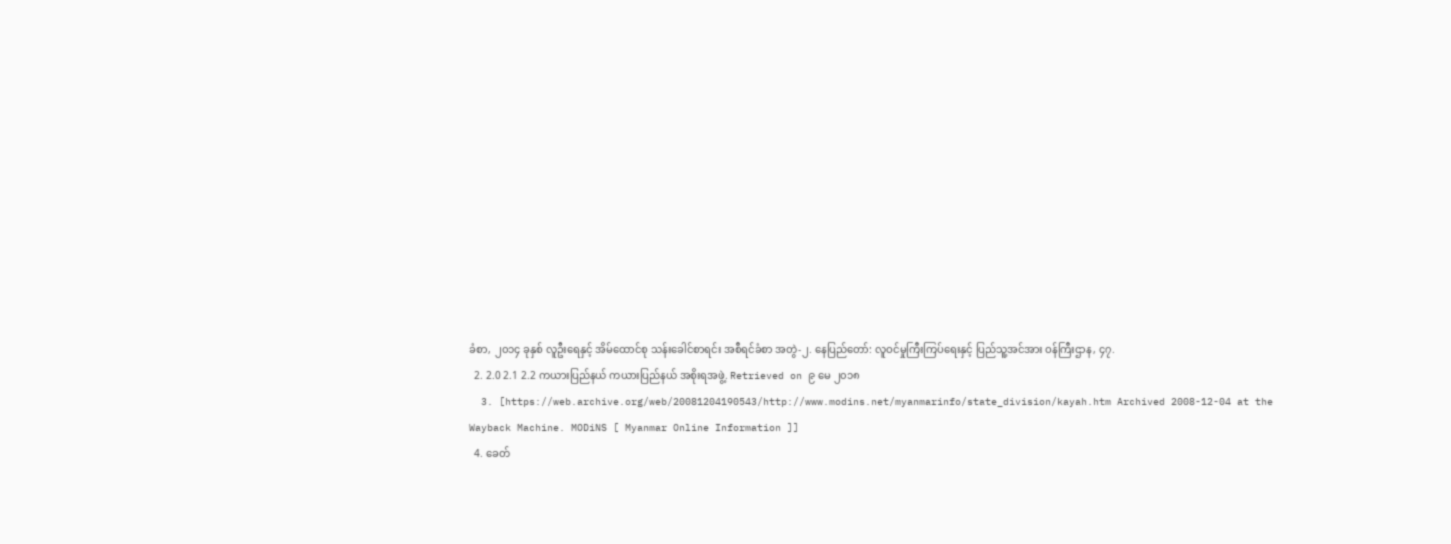ခံစာ, ၂၀၁၄ ခုနှစ် လူဦးရေနှင့် အိမ်ထောင်စု သန်းခေါင်စာရင်း အစီရင်ခံစာ အတွဲ-၂. နေပြည်တော်: လူဝင်မှုကြီးကြပ်ရေးနှင့် ပြည်သူ့အင်အား ဝန်ကြီးဌာန, ၄၇.
  2. 2.0 2.1 2.2 ကယားပြည်နယ် ကယားပြည်နယ် အစိုးရအဖွဲ့. Retrieved on ၉ မေ ၂၀၁၈
  3. [https://web.archive.org/web/20081204190543/http://www.modins.net/myanmarinfo/state_division/kayah.htm Archived 2008-12-04 at the Wayback Machine. MODiNS [ Myanmar Online Information ]]
  4. ခေတ်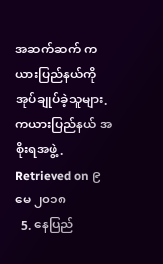အဆက်ဆက် ကယားပြည်နယ်ကို အုပ်ချုပ်ခဲ့သူများ. ကယားပြည်နယ် အစိုးရအဖွဲ့. Retrieved on ၉ မေ ၂၀၁၈
  5. နေပြည်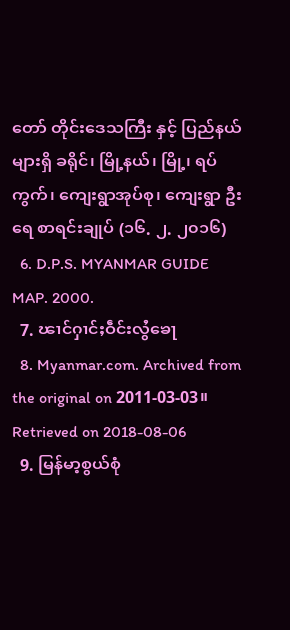တော် တိုင်းဒေသကြီး နှင့် ပြည်နယ်များရှိ ခရိုင်၊ မြို့နယ်၊ မြို့၊ ရပ်ကွက်၊ ကျေးရွာအုပ်စု၊ ကျေးရွာ ဦးရေ စာရင်းချုပ် (၁၆. ၂. ၂၀၁၆)
  6. D.P.S. MYANMAR GUIDE MAP. 2000.
  7. ၽၢင်ႁၢင်ႈဝဵင်းလွႆၶေႃ
  8. Myanmar.com. Archived from the original on 2011-03-03။ Retrieved on 2018-08-06
  9. မြန်မာ့စွယ်စုံ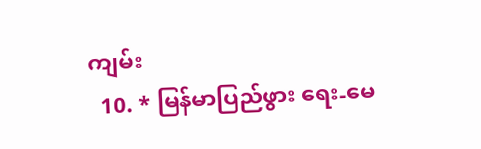ကျမ်း
  10. * မြန်မာပြည်ဖွား ရေး-မေ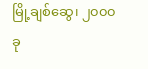မြို့ချစ်ဆွေ၊ ၂၀၀၀ ခု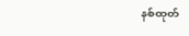နစ်ထုတ်